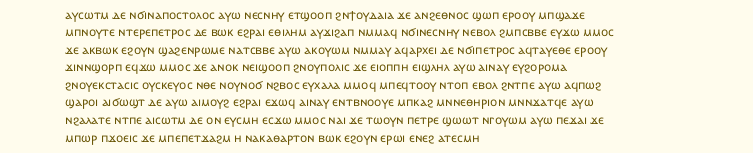ⲁⲩⲥⲱⲧⲙ ⲇⲉ ⲛϭⲓⲛⲁⲡⲟⲥⲧⲟⲗⲟⲥ ⲁⲩⲱ ⲛⲉⲥⲛⲏⲩ ⲉⲧϣⲟⲟⲡ ϩⲛϯⲟⲩⲇⲁⲓⲁ ϫⲉ ⲁⲛϩⲉⲑⲛⲟⲥ ϣⲱⲡ ⲉⲣⲟⲟⲩ ⲙⲡϣⲁϫⲉ ⲙⲡⲛⲟⲩⲧⲉ ⲛⲧⲉⲣⲉⲡⲉⲧⲣⲟⲥ ⲇⲉ ⲃⲱⲕ ⲉϩⲣⲁⲓ ⲉⲑⲓⲗⲏⲙ ⲁⲩϫⲓϩⲁⲡ ⲛⲙⲙⲁϥ ⲛϭⲓⲛⲉⲥⲛⲏⲩ ⲛⲉⲃⲟⲗ ϩⲙⲡⲥⲃⲃⲉ ⲉⲩϫⲱ ⲙⲙⲟⲥ ϫⲉ ⲁⲕⲃⲱⲕ ⲉϩⲟⲩⲛ ϣⲁϩⲉⲛⲣⲱⲙⲉ ⲛⲁⲧⲥⲃⲃⲉ ⲁⲩⲱ ⲁⲕⲟⲩⲱⲙ ⲛⲙⲙⲁⲩ ⲁϥⲁⲣⲭⲉⲓ ⲇⲉ ⲛϭⲓⲡⲉⲧⲣⲟⲥ ⲁϥⲧⲁⲩⲉⲑⲉ ⲉⲣⲟⲟⲩ ϫⲓⲛⲛϣⲟⲣⲡ ⲉϥϫⲱ ⲙⲙⲟⲥ ϫⲉ ⲁⲛⲟⲕ ⲛⲉⲓϣⲟⲟⲡ ϩⲛⲟⲩⲡⲟⲗⲓⲥ ϫⲉ ⲉⲓⲟⲡⲡⲏ ⲉⲓϣⲗⲏⲗ ⲁⲩⲱ ⲁⲓⲛⲁⲩ ⲉⲩϩⲟⲣⲟⲙⲁ ϩⲛⲟⲩⲉⲕⲥⲧⲁⲥⲓⲥ ⲟⲩⲥⲕⲉⲩⲟⲥ ⲛⲑⲉ ⲛⲟⲩⲛⲟϭ ⲛϩⲃⲟⲥ ⲉⲩⲭⲁⲗⲁ ⲙⲙⲟϥ ⲙⲡⲉϥⲧⲟⲟⲩ ⲛⲧⲟⲡ ⲉⲃⲟⲗ ϩⲛⲧⲡⲉ ⲁⲩⲱ ⲁϥⲡⲱϩ ϣⲁⲣⲟⲓ ⲁⲓϭⲱϣⲧ ⲇⲉ ⲁⲩⲱ ⲁⲓⲙⲟⲩϩ ⲉϩⲣⲁⲓ ⲉϫⲱϥ ⲁⲓⲛⲁⲩ ⲉⲛⲧⲃⲛⲟⲟⲩⲉ ⲙⲡⲕⲁϩ ⲙⲛⲛⲉⲑⲏⲣⲓⲟⲛ ⲙⲛⲛϫⲁⲧϥⲉ ⲁⲩⲱ ⲛϩⲁⲗⲁⲧⲉ ⲛⲧⲡⲉ ⲁⲓⲥⲱⲧⲙ ⲇⲉ ⲟⲛ ⲉⲩⲥⲙⲏ ⲉⲥϫⲱ ⲙⲙⲟⲥ ⲛⲁⲓ ϫⲉ ⲧⲱⲟⲩⲛ ⲡⲉⲧⲣⲉ ϣⲱⲱⲧ ⲛⲅⲟⲩⲱⲙ ⲁⲩⲱ ⲡⲉϫⲁⲓ ϫⲉ ⲙⲡⲱⲣ ⲡϫⲟⲉⲓⲥ ϫⲉ ⲙⲡⲉⲡⲉⲧϫⲁϩⲙ ⲏ ⲛⲁⲕⲁⲑⲁⲣⲧⲟⲛ ⲃⲱⲕ ⲉϩⲟⲩⲛ ⲉⲣⲱⲓ ⲉⲛⲉϩ ⲁⲧⲉⲥⲙⲏ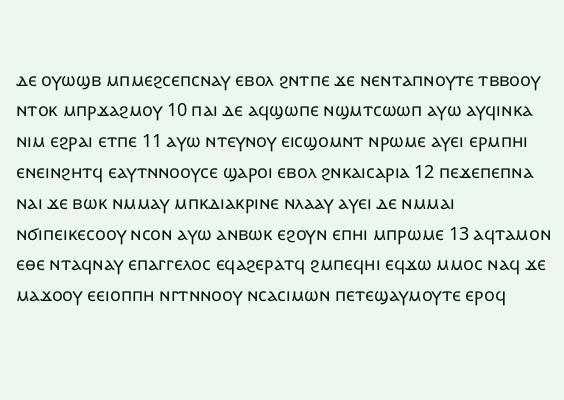ⲇⲉ ⲟⲩⲱϣⲃ ⲙⲡⲙⲉϩⲥⲉⲡⲥⲛⲁⲩ ⲉⲃⲟⲗ ϩⲛⲧⲡⲉ ϫⲉ ⲛⲉⲛⲧⲁⲡⲛⲟⲩⲧⲉ ⲧⲃⲃⲟⲟⲩ ⲛⲧⲟⲕ ⲙⲡⲣϫⲁϩⲙⲟⲩ 10 ⲡⲁⲓ ⲇⲉ ⲁϥϣⲱⲡⲉ ⲛϣⲙⲧⲥⲱⲱⲡ ⲁⲩⲱ ⲁⲩϥⲓⲛⲕⲁ ⲛⲓⲙ ⲉϩⲣⲁⲓ ⲉⲧⲡⲉ 11 ⲁⲩⲱ ⲛⲧⲉⲩⲛⲟⲩ ⲉⲓⲥϣⲟⲙⲛⲧ ⲛⲣⲱⲙⲉ ⲁⲩⲉⲓ ⲉⲣⲙⲡⲏⲓ ⲉⲛⲉⲓⲛϩⲏⲧϥ ⲉⲁⲩⲧⲛⲛⲟⲟⲩⲥⲉ ϣⲁⲣⲟⲓ ⲉⲃⲟⲗ ϩⲛⲕⲁⲓⲥⲁⲣⲓⲁ 12 ⲡⲉϫⲉⲡⲉⲡⲛⲁ ⲛⲁⲓ ϫⲉ ⲃⲱⲕ ⲛⲙⲙⲁⲩ ⲙⲡⲕⲇⲓⲁⲕⲣⲓⲛⲉ ⲛⲗⲁⲁⲩ ⲁⲩⲉⲓ ⲇⲉ ⲛⲙⲙⲁⲓ ⲛϭⲓⲡⲉⲓⲕⲉⲥⲟⲟⲩ ⲛⲥⲟⲛ ⲁⲩⲱ ⲁⲛⲃⲱⲕ ⲉϩⲟⲩⲛ ⲉⲡⲏⲓ ⲙⲡⲣⲱⲙⲉ 13 ⲁϥⲧⲁⲙⲟⲛ ⲉⲑⲉ ⲛⲧⲁϥⲛⲁⲩ ⲉⲡⲁⲅⲅⲉⲗⲟⲥ ⲉϥⲁϩⲉⲣⲁⲧϥ ϩⲙⲡⲉϥⲏⲓ ⲉϥϫⲱ ⲙⲙⲟⲥ ⲛⲁϥ ϫⲉ ⲙⲁϫⲟⲟⲩ ⲉⲉⲓⲟⲡⲡⲏ ⲛⲅⲧⲛⲛⲟⲟⲩ ⲛⲥⲁⲥⲓⲙⲱⲛ ⲡⲉⲧⲉϣⲁⲩⲙⲟⲩⲧⲉ ⲉⲣⲟϥ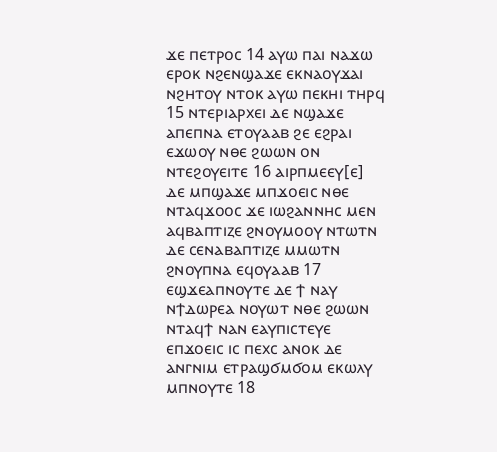ϫⲉ ⲡⲉⲧⲣⲟⲥ 14 ⲁⲩⲱ ⲡⲁⲓ ⲛⲁϫⲱ ⲉⲣⲟⲕ ⲛϩⲉⲛϣⲁϫⲉ ⲉⲕⲛⲁⲟⲩϫⲁⲓ ⲛϩⲏⲧⲟⲩ ⲛⲧⲟⲕ ⲁⲩⲱ ⲡⲉⲕⲏⲓ ⲧⲏⲣϥ 15 ⲛⲧⲉⲣⲓⲁⲣⲭⲉⲓ ⲇⲉ ⲛϣⲁϫⲉ ⲁⲡⲉⲡⲛⲁ ⲉⲧⲟⲩⲁⲁⲃ ϩⲉ ⲉϩⲣⲁⲓ ⲉϫⲱⲟⲩ ⲛⲑⲉ ϩⲱⲱⲛ ⲟⲛ ⲛⲧⲉϩⲟⲩⲉⲓⲧⲉ 16 ⲁⲓⲣⲡⲙⲉⲉⲩ[ⲉ] ⲇⲉ ⲙⲡϣⲁϫⲉ ⲙⲡϫⲟⲉⲓⲥ ⲛⲑⲉ ⲛⲧⲁϥϫⲟⲟⲥ ϫⲉ ⲓⲱϩⲁⲛⲛⲏⲥ ⲙⲉⲛ ⲁϥⲃⲁⲡⲧⲓⲍⲉ ϩⲛⲟⲩⲙⲟⲟⲩ ⲛⲧⲱⲧⲛ ⲇⲉ ⲥⲉⲛⲁⲃⲁⲡⲧⲓⲍⲉ ⲙⲙⲱⲧⲛ ϩⲛⲟⲩⲡⲛⲁ ⲉϥⲟⲩⲁⲁⲃ 17 ⲉϣϫⲉⲁⲡⲛⲟⲩⲧⲉ ⲇⲉ ϯ ⲛⲁⲩ ⲛϯⲇⲱⲣⲉⲁ ⲛⲟⲩⲱⲧ ⲛⲑⲉ ϩⲱⲱⲛ ⲛⲧⲁϥϯ ⲛⲁⲛ ⲉⲁⲩⲡⲓⲥⲧⲉⲩⲉ ⲉⲡϫⲟⲉⲓⲥ ⲓⲥ ⲡⲉⲭⲥ ⲁⲛⲟⲕ ⲇⲉ ⲁⲛⲅⲛⲓⲙ ⲉⲧⲣⲁϣϭⲙϭⲟⲙ ⲉⲕⲱⲗⲩ ⲙⲡⲛⲟⲩⲧⲉ 18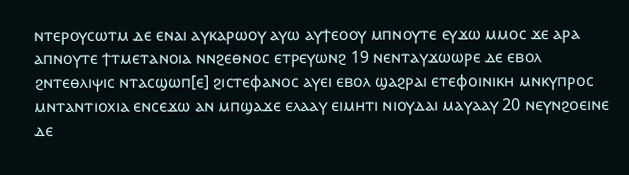ⲛⲧⲉⲣⲟⲩⲥⲱⲧⲙ ⲇⲉ ⲉⲛⲁⲓ ⲁⲩⲕⲁⲣⲱⲟⲩ ⲁⲩⲱ ⲁⲩϯⲉⲟⲟⲩ ⲙⲡⲛⲟⲩⲧⲉ ⲉⲩϫⲱ ⲙⲙⲟⲥ ϫⲉ ⲁⲣⲁ ⲁⲡⲛⲟⲩⲧⲉ ϯⲧⲙⲉⲧⲁⲛⲟⲓⲁ ⲛⲛϩⲉⲑⲛⲟⲥ ⲉⲧⲣⲉⲩⲱⲛϩ 19 ⲛⲉⲛⲧⲁⲩϫⲱⲱⲣⲉ ⲇⲉ ⲉⲃⲟⲗ ϩⲛⲧⲉⲑⲗⲓⲯⲓⲥ ⲛⲧⲁⲥϣⲱⲡ[ⲉ] ϩⲓⲥⲧⲉⲫⲁⲛⲟⲥ ⲁⲩⲉⲓ ⲉⲃⲟⲗ ϣⲁϩⲣⲁⲓ ⲉⲧⲉⲫⲟⲓⲛⲓⲕⲏ ⲙⲛⲕⲩⲡⲣⲟⲥ ⲙⲛⲧⲁⲛⲧⲓⲟⲭⲓⲁ ⲉⲛⲥⲉϫⲱ ⲁⲛ ⲙⲡϣⲁϫⲉ ⲉⲗⲁⲁⲩ ⲉⲓⲙⲏⲧⲓ ⲛⲓⲟⲩⲇⲁⲓ ⲙⲁⲩⲁⲁⲩ 20 ⲛⲉⲩⲛϩⲟⲉⲓⲛⲉ ⲇⲉ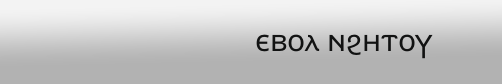ⲉⲃⲟⲗ ⲛϩⲏⲧⲟⲩ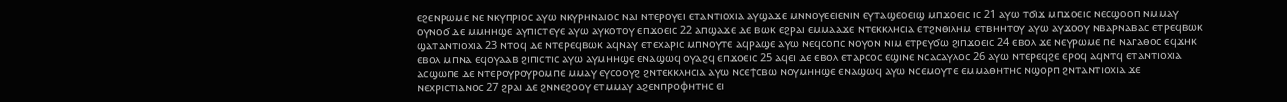ⲉϩⲉⲛⲣⲱⲙⲉ ⲛⲉ ⲛⲕⲩⲡⲣⲓⲟⲥ ⲁⲩⲱ ⲛⲕⲩⲣⲏⲛⲁⲓⲟⲥ ⲛⲁⲓ ⲛⲧⲉⲣⲟⲩⲉⲓ ⲉⲧⲁⲛⲧⲓⲟⲭⲓⲁ ⲁⲩϣⲁϫⲉ ⲙⲛⲛⲟⲩⲉⲉⲓⲉⲛⲓⲛ ⲉⲩⲧⲁϣⲉⲟⲉⲓϣ ⲙⲡϫⲟⲉⲓⲥ ⲓⲥ 21 ⲁⲩⲱ ⲧϭⲓϫ ⲙⲡϫⲟⲉⲓⲥ ⲛⲉⲥϣⲟⲟⲡ ⲛⲙⲙⲁⲩ ⲟⲩⲛⲟϭ ⲇⲉ ⲙⲙⲏⲏϣⲉ ⲁⲩⲡⲓⲥⲧⲉⲩⲉ ⲁⲩⲱ ⲁⲩⲕⲟⲧⲟⲩ ⲉⲡϫⲟⲉⲓⲥ 22 ⲁⲡϣⲁϫⲉ ⲇⲉ ⲃⲱⲕ ⲉϩⲣⲁⲓ ⲉⲙⲙⲁⲁϫⲉ ⲛⲧⲉⲕⲕⲗⲏⲥⲓⲁ ⲉⲧϩⲛⲑⲓⲗⲏⲙ ⲉⲧⲃⲏⲏⲧⲟⲩ ⲁⲩⲱ ⲁⲩϫⲟⲟⲩ ⲛⲃⲁⲣⲛⲁⲃⲁⲥ ⲉⲧⲣⲉϥⲃⲱⲕ ϣⲁⲧⲁⲛⲧⲓⲟⲭⲓⲁ 23 ⲛⲧⲟϥ ⲇⲉ ⲛⲧⲉⲣⲉϥⲃⲱⲕ ⲁϥⲛⲁⲩ ⲉⲧⲉⲭⲁⲣⲓⲥ ⲙⲡⲛⲟⲩⲧⲉ ⲁϥⲣⲁϣⲉ ⲁⲩⲱ ⲛⲉϥⲥⲟⲡⲥ ⲛⲟⲩⲟⲛ ⲛⲓⲙ ⲉⲧⲣⲉⲩϭⲱ ϩⲓⲡϫⲟⲉⲓⲥ 24 ⲉⲃⲟⲗ ϫⲉ ⲛⲉⲩⲣⲱⲙⲉ ⲡⲉ ⲛⲁⲅⲁⲑⲟⲥ ⲉϥϫⲏⲕ ⲉⲃⲟⲗ ⲙⲡⲛⲁ ⲉϥⲟⲩⲁⲁⲃ ϩⲓⲡⲓⲥⲧⲓⲥ ⲁⲩⲱ ⲁⲩⲙⲏⲏϣⲉ ⲉⲛⲁϣⲱϥ ⲟⲩⲁϩϥ ⲉⲡϫⲟⲉⲓⲥ 25 ⲁϥⲉⲓ ⲇⲉ ⲉⲃⲟⲗ ⲉⲧⲁⲣⲥⲟⲥ ⲉϣⲓⲛⲉ ⲛⲥⲁⲥⲁⲩⲗⲟⲥ 26 ⲁⲩⲱ ⲛⲧⲉⲣⲉϥϩⲉ ⲉⲣⲟϥ ⲁϥⲛⲧϥ ⲉⲧⲁⲛⲧⲓⲟⲭⲓⲁ ⲁⲥϣⲱⲡⲉ ⲇⲉ ⲛⲧⲉⲣⲟⲩⲣⲟⲩⲣⲟⲙⲡⲉ ⲙⲙⲁⲩ ⲉⲩⲥⲟⲟⲩϩ ϩⲛⲧⲉⲕⲕⲗⲏⲥⲓⲁ ⲁⲩⲱ ⲛⲥⲉϯⲥⲃⲱ ⲛⲟⲩⲙⲏⲏϣⲉ ⲉⲛⲁϣⲱϥ ⲁⲩⲱ ⲛⲥⲉⲙⲟⲩⲧⲉ ⲉⲙⲙⲁⲑⲏⲧⲏⲥ ⲛϣⲟⲣⲡ ϩⲛⲧⲁⲛⲧⲓⲟⲭⲓⲁ ϫⲉ ⲛⲉⲭⲣⲓⲥⲧⲓⲁⲛⲟⲥ 27 ϩⲣⲁⲓ ⲇⲉ ϩⲛⲛⲉϩⲟⲟⲩ ⲉⲧⲙⲙⲁⲩ ⲁϩⲉⲛⲡⲣⲟⲫⲏⲧⲏⲥ ⲉⲓ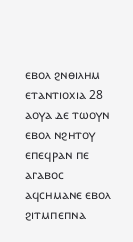ⲉⲃⲟⲗ ϩⲛⲑⲓⲗⲏⲙ ⲉⲧⲁⲛⲧⲓⲟⲭⲓⲁ 28 ⲁⲟⲩⲁ ⲇⲉ ⲧⲱⲟⲩⲛ ⲉⲃⲟⲗ ⲛϩⲏⲧⲟⲩ ⲉⲡⲉϥⲣⲁⲛ ⲡⲉ ⲁⲅⲁⲃⲟⲥ ⲁϥⲥⲏⲙⲁⲛⲉ ⲉⲃⲟⲗ ϩⲓⲧⲙⲡⲉⲡⲛⲁ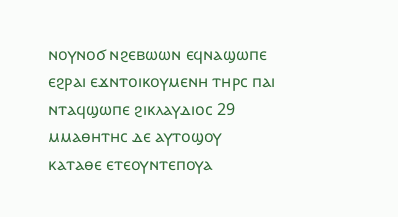ⲛⲟⲩⲛⲟϭ ⲛϩⲉⲃⲱⲱⲛ ⲉϥⲛⲁϣⲱⲡⲉ ⲉϩⲣⲁⲓ ⲉϫⲛⲧⲟⲓⲕⲟⲩⲙⲉⲛⲏ ⲧⲏⲣⲥ ⲡⲁⲓ ⲛⲧⲁϥϣⲱⲡⲉ ϩⲓⲕⲗⲁⲩⲇⲓⲟⲥ 29 ⲙⲙⲁⲑⲏⲧⲏⲥ ⲇⲉ ⲁⲩⲧⲟϣⲟⲩ ⲕⲁⲧⲁⲑⲉ ⲉⲧⲉⲟⲩⲛⲧⲉⲡⲟⲩⲁ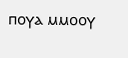ⲡⲟⲩⲁ ⲙⲙⲟⲟⲩ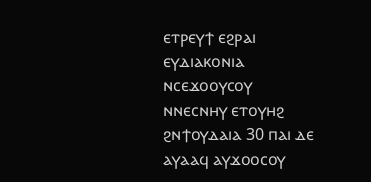ⲉⲧⲣⲉⲩϯ ⲉϩⲣⲁⲓ ⲉⲩⲇⲓⲁⲕⲟⲛⲓⲁ ⲛⲥⲉϫⲟⲟⲩⲥⲟⲩ ⲛⲛⲉⲥⲛⲏⲩ ⲉⲧⲟⲩⲏϩ ϩⲛϯⲟⲩⲇⲁⲓⲁ 30 ⲡⲁⲓ ⲇⲉ ⲁⲩⲁⲁϥ ⲁⲩϫⲟⲟⲥⲟⲩ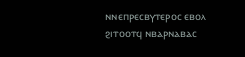ⲛⲛⲉⲡⲣⲉⲥⲃⲩⲧⲉⲣⲟⲥ ⲉⲃⲟⲗ ϩⲓⲧⲟⲟⲧϥ ⲛⲃⲁⲣⲛⲁⲃⲁⲥ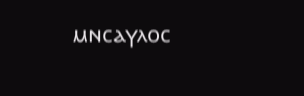ⲙⲛⲥⲁⲩⲗⲟⲥ